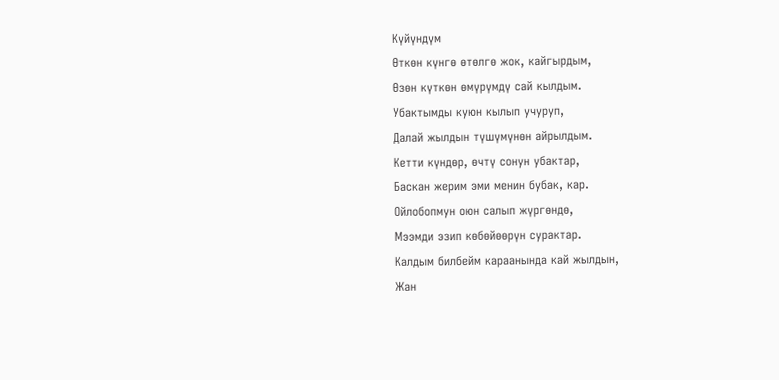Күйүндүм
Өткөн күнгө өтөлгө жок, кайгырдым,
Өзөн күткөн өмүрүмдү сай кылдым.
Убактымды куюн кылып учуруп,
Далай жылдын түшүмүнөн айрылдым.
Кетти күндөр, өчтү сонун убактар,
Баскан жерим эми менин бубак, кар.
Ойлобопмун оюн салып жүргөндө,
Мээмди эзип көбөйөөрүн сурактар.
Калдым билбейм караанында кай жылдын,
Жан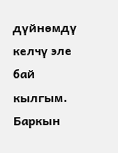дүйнөмдү келчү эле бай кылгым.
Баркын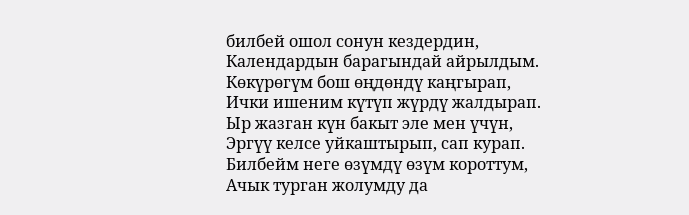билбей ошол сонун кездердин,
Календардын барагындай айрылдым.
Көкүрөгүм бош өңдөндү каңгырап,
Ички ишеним күтүп жүрдү жалдырап.
Ыр жазган күн бакыт эле мен үчүн,
Эргүү келсе уйкаштырып, сап курап.
Билбейм неге өзүмдү өзүм короттум,
Ачык турган жолумду да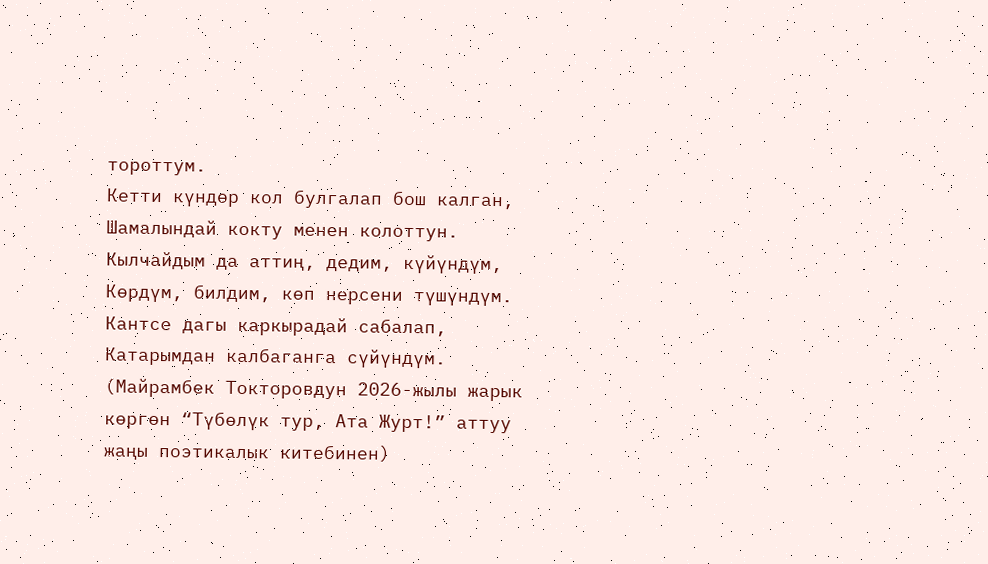тороттум.
Кетти күндөр кол булгалап бош калган,
Шамалындай кокту менен колоттун.
Кылчайдым да аттиң, дедим, күйүндүм,
Көрдүм, билдим, көп нерсени түшүндүм.
Кантсе дагы каркырадай сабалап,
Катарымдан калбаганга сүйүндүм.
(Майрамбек Токторовдун 2026-жылы жарык көргөн “Түбөлүк тур, Ата Журт!” аттуу жаңы поэтикалык китебинен)